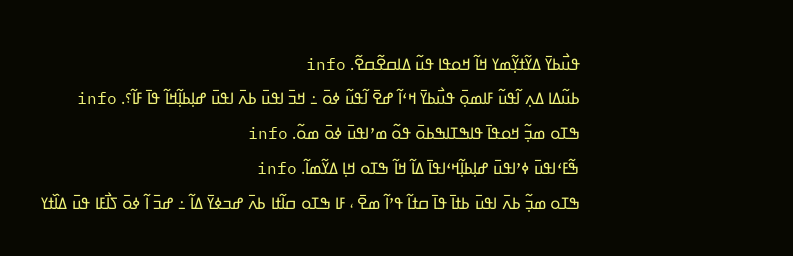ߟߎ߯ߕߌ߫ ߡߌ߬ߙߌ߲߬ߘߌ ߞߊ߬ ߞߋߟߊ ߟߎ߬ ߡߊߛߐ߬ߛߐ߬. info
ߕߎ߬ߡߊ ߡߍ߲ ߊ߬ߟߎ߬ ߓߊߘߋ߲߫ ߟߎ߯ߕߌ߫ ߞߵߊ߬ ߝߐ߫ ߊ߬ߟߎ߬ ߦߋ߫ ߸ ߞߏ߫ ߊߟߎ߫ ߕߍ߫ ߊߟߎ߫ ߝߊ߲ߕߊ߲߬ߞߊ߬ ߟߊ߫ ߓߊ߬؟. info
ߒߠߋ ߘߏ߲߬ ߞߋߟߊ߫ ߟߊߒߠߊߒߕߋ߫ ߟߋ߬ ߘߴߊߟߎ߫ ߦߋ߫ ߘߋ߬. info
ߒ߬ߓߵߊߟߎ߫ ߦߴߊߟߎ߫ ߝߊ߲ߕߊ߲߬ߞߵߊߟߊ߫ ߡߊ߬ ߞߊ߬ ߒߠߋ ߞߊ߲ ߡߌ߬ߘߊ߬. info
ߒߠߋ ߘߏ߲߬ ߕߍ߫ ߊߟߎ߫ ߕߙߊ߫ ߟߊ߫ ߛߙߊ߬ ߟߴߊ߬ ߘߐ߫ ، ߓߊ ߒߠߋ ߛߊ߬ߙߊ ߕߍ߫ ߝߏߦߌ߫ ߡߊ߬ ߸ ߝߏ߫ ߊ߬ ߦߋ߫ ߖߊ߯ߓߊ ߟߎ߫ ߡߊ߰ߙߌ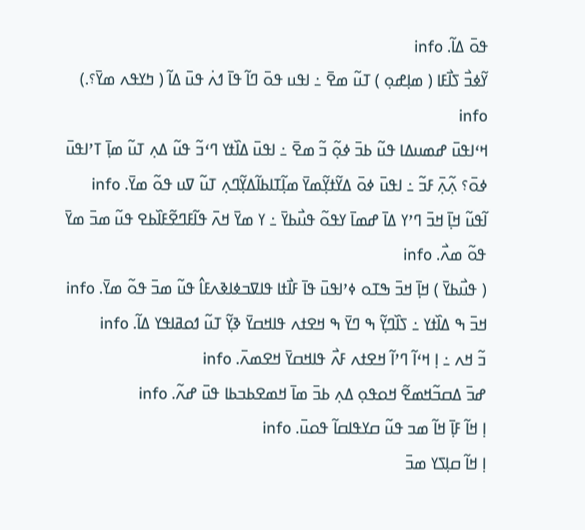ߟߋ߫ ߡߊ߬. info
ߌ߬ߦߏ߯ ߖߊ߯ߓߊ ( ߘߊ߲ߝߋ߲ ) ߠߎ߬ ߘߐ߫ ߸ ߊߟߎ ߟߋ߫ ߣߊ߬ ߟߊ߫ ߗߍ߭ ߟߎ߫ ߡߊ߬ ( ߤߌߟߍ ߘߌ߫؟.) info
ߞߵߊߟߎ߫ ߝߘߎߡߊ ߟߎ߬ ߕߏ߫ ߦߋ߲߬ ߏ߬ ߘߐ߫ ߸ ߊߟߎ߫ ߡߊ߰ߙߌ ߣߵߏ߬ ߟߎ߬ ߡߍ߲ ߠߎ߬ ߘߊ߲߫ ߠߴߊߟߎ߫ ߦߋ߫؟ ߍ߲߬ߍ߲߫ ߓߏ߬ ߸ ߊߟߎ߫ ߦߋ߫ ߡߌ߬ߙߌ߲߬ߘߌ߫ ߘߊ߲߬ߠߊߕߊ߬ߡߌ߲߬ߣߍ߲ ߠߎ߬ ߜߎ ߟߋ߬ ߘߌ߫. info
ߊ߬ߟߎ߬ ߞߊ߲߫ ߞߏ߫ ߣߴߌ ߡߊ߫ ߝߘߊ߫ ߌߟߋ߬ ߟߎ߯ߕߌ߫ ߸ ߌ ߘߌ߫ ߞߍ߫ ߟߊ߬ߓߣߐ߬ߓߊ߰ߕߐ ߟߎ߬ ߘߏ߫ ߘߌ߫ ߟߋ߬ ߘߍ߯. info
( ߟߎ߯ߕߌ߫ ) ߞߊ߲߫ ߞߏ߫ ߒߠߋ ߦߴߊߟߎ߫ ߟߊ߫ ߓߊ߯ߙߊ ߟߊߜߏߦߊߢߍߓߊ߮ ߟߎ߬ ߘߏ߫ ߟߋ߬ ߘߌ߫. info
ߞߏ߫ ߒ ߡߊ߰ߙߌ ߸ ߖߊ߰ߣߌ߲߬ ߒ ߣߌ߫ ߒ ߞߐߙߍ ߟߊߞߛߌ߫ ߢߌ߲߬ ߠߎ߬ ߗߋߥߊߟߌ ߡߊ߬. info
ߏ߬ ߞߍ ߸ ߊ߲ ߞߵߊ߬ ߣߴߊ߬ ߞߐߙߍ ߓߍ߯ ߟߊߞߛߌ߫ ߞߐߘߍ߫. info
ߝߏ߫ ߡߛߏ߬ߞߘߐ߬ ߞߋߟߋ߲ ߡߍ߲ ߕߏ߫ ߘߊ߫ ߞߘߐߕߏߕߊ ߟߎ߫ ߝߍ߬. info
ߊ߲ ߞߊ߬ ߓߊ߲߫ ߞߊ߬ ߘߏ ߟߎ߬ ߛߌߟߊߛߊ߬ ߟߋߎ߫. info
ߊ߲ ߞߊ߬ ߛߊ߲ߖߌ ߘߏ߫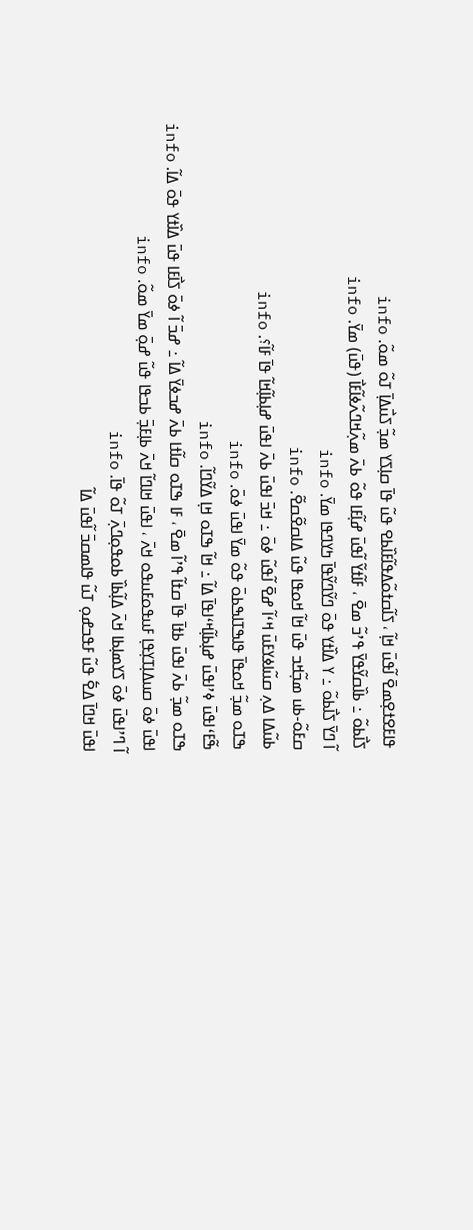ߟߊߓߐߙߐ߲ߘߐ߫ ߊ߬ߟߎ߫ ߞߊ߲߬ ، ߖߊ߬ߛߙߋ߬ߡߟߊ߬ߓߊ߰ߕߐ ߟߎ߬ ߟߊ߫ ߛߊ߲ߖߌ ߘߏ߲߬ ߖߎ߯ߡߊ߲߫ ߠߋ߬ ߘߋ߬. info
ߖߊ߯ߕߋ߬ ߸ ߕߊ߰ߛߌ߬ߟߌ߫ ߟߴߏ߬ ߘߐ߫ ، ߓߊ߬ߙߌ߬ ߊ߬ߟߎ߫ ߝߊ߲߬ߓߊ ߟߋ߬ ߕߍ߫ ߘߍ߲߬ߞߣߍ߬ߦߊ߬ߓߊ߯ (ߟߎ߫) ߘߌ߫. info
ߊ߬ ߣߌ߫ ߖߊ߯ߕߋ߬ ߸ ߌ ߡߊ߰ߙߌ ߟߋ߫ ߣߌ߬ߣߌ߬ߟߊ߫ ߤߌߣߟߊ ߘߌ߫. info
ߛߓߋ߬-ߕߎ ߘߏ߲߬ߞߏ ߟߎ߫ ߞߊ߬ ߞߋߟߊ ߟߎ߬ ߡߊߛߐ߬ߛߐ߬. info
ߕߎ߬ߡߊ ߡߍ߲ ߛߎ߬ߊߦߌߓߎ߫ ߞߵߊ߬ ߝߐ߫ ߊ߬ߟߎ߬ ߦߋ߫ ߸ ߞߏ߫ ߊߟߎ߫ ߕߍ߫ ߊߟߎ߫ ߝߊ߲ߕߊ߲߬ߞߊ߬ ߟߊ߫ ߓߊ߬؟. info
ߒߠߋ ߘߏ߲߬ ߞߋߟߊ߫ ߟߊߒߠߊߒߕߋ߫ ߟߋ߬ ߘߌ߫ ߊߟߎ߫ ߦߋ߫. info
ߒ߬ߓߵߊߟߎ߫ ߦߴߊߟߎ߫ ߝߊ߲ߕߊ߲߬ߞߵߊߟߊ߫ ߡߊ߬ ߸ ߞߊ߬ ߒߠߋ ߞߊ߲ ߡߌ߬ߣߊ߬. info
ߒߠߋ ߘߏ߲߬ ߕߍ߫ ߊߟߎ߫ ߕߙߊ߫ ߟߊ߫ ߛߙߊ߬ ߟߴߊ߬ ߘߐ߫ ، ߓߊ ߒߠߋ ߛߊ߬ߙߊ ߕߍ߫ ߝߏߦߌ߫ ߡߊ߬ ߸ ߝߏ߫ ߊ߬ ߦߋ߫ ߖߊ߯ߓߊ ߟߎ߫ ߡߊ߰ߙߌ ߟߋ߫ ߡߊ߬. info
ߊߟߎ߫ ߦߋ߫ ߛߎߡߊ߲ߠߌ߲ߟߊ߲ ߓߎߟߋߓߎߟߋ ߞߍ߫ ، ߊߟߎ߫ ߞߊߣߊ߬ ߞߍ߫ ߕߊ߲ߓߏ߲߫ ߕߏߟߊ ߟߎ߬ ߝߋ߲߫ ߘߌ߫ ߘߋ߬. info
ߊ߬ ߣߴߊߟߎ߫ ߦߋ߫ ߖߌߘߊ߲ߕߊ ߞߍ߫ ߡߊ߲߬ߕߊ߰ ߕߋߟߋ߲ߣߍ߲߫ ߠߋ߬ ߟߊ߫. info
ߊߟߎ߫ ߞߣߊ߫ ߡߐ߱ ߟߎ߬ ߓߟߏߝߋ߲ ߠߎ߬ ߟߊߘߛߏ߫ ߊ߬ߟߎ߫ ߡߊ߬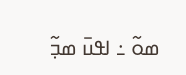ߘߋ߬ ߸ ߊߟߎ߫ ߘߏ߲߬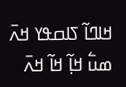ߞߊߣߊ߬ ߖߊߛߟߌ ߞߍ߫ ߘߎ߱ ߞߊ߲߬ ߞߊ߬ ߞߍ߫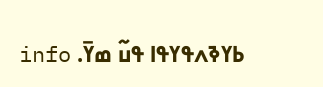ߕߌߢߍߟߌߟߊ ߟߎ߬ ߘߌ߫. info